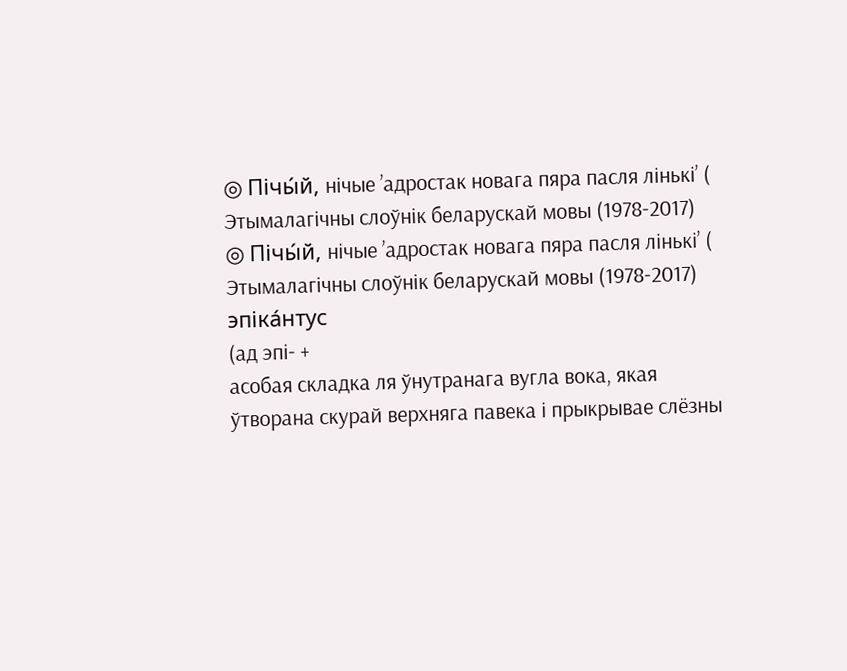◎ Пічы́й, нічые ’адростак новага пяра пасля лінькі’ (
Этымалагічны слоўнік беларускай мовы (1978-2017)
◎ Пічы́й, нічые ’адростак новага пяра пасля лінькі’ (
Этымалагічны слоўнік беларускай мовы (1978-2017)
эпіка́нтус
(ад эпі- +
асобая складка ля ўнутранага вугла вока, якая ўтворана скурай верхняга павека і прыкрывае слёзны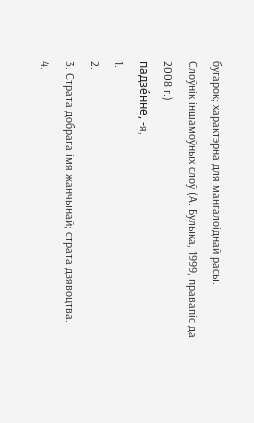бугарок; характэрна для мангалоіднай расы.
Слоўнік іншамоўных слоў (А. Булыка, 1999, правапіс да 2008 г.)
падзе́нне, ‑я,
1.
2.
3. Страта добрага імя жанчынай; страта дзявоцтва.
4.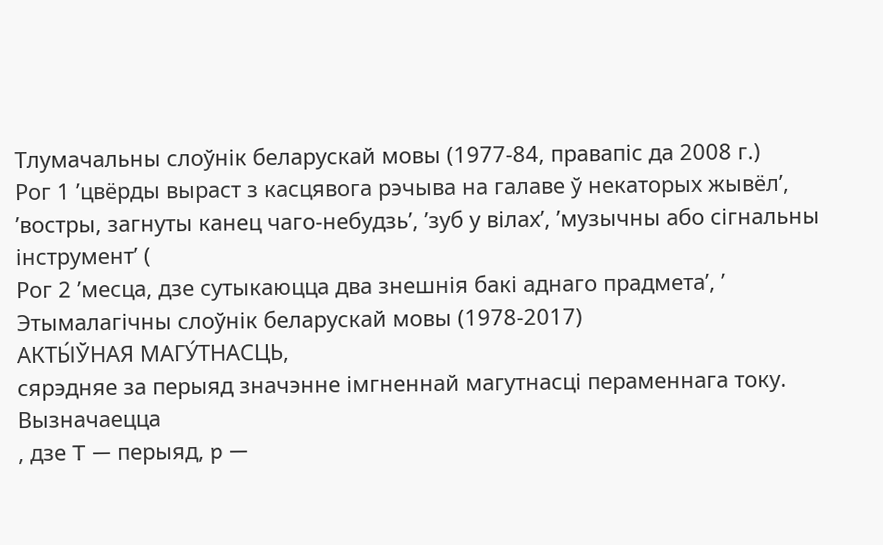Тлумачальны слоўнік беларускай мовы (1977-84, правапіс да 2008 г.)
Рог 1 ’цвёрды выраст з касцявога рэчыва на галаве ў некаторых жывёл’, ’востры, загнуты канец чаго-небудзь’, ’зуб у вілах’, ’музычны або сігнальны інструмент’ (
Рог 2 ’месца, дзе сутыкаюцца два знешнія бакі аднаго прадмета’, ’
Этымалагічны слоўнік беларускай мовы (1978-2017)
АКТЫ́ЎНАЯ МАГУ́ТНАСЦЬ,
сярэдняе за перыяд значэнне імгненнай магутнасці пераменнага току. Вызначаецца
, дзе T — перыяд, p —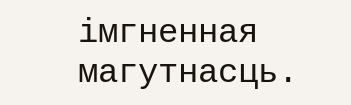імгненная магутнасць.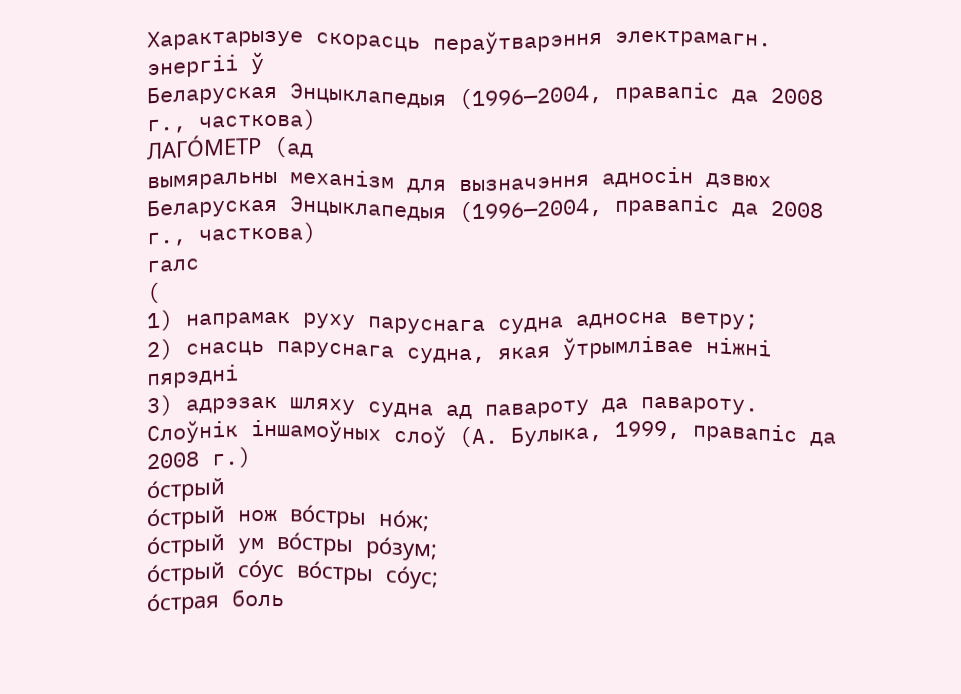Характарызуе скорасць пераўтварэння электрамагн. энергіі ў
Беларуская Энцыклапедыя (1996—2004, правапіс да 2008 г., часткова)
ЛАГО́МЕТР (ад
вымяральны механізм для вызначэння адносін дзвюх
Беларуская Энцыклапедыя (1996—2004, правапіс да 2008 г., часткова)
галс
(
1) напрамак руху паруснага судна адносна ветру;
2) снасць паруснага судна, якая ўтрымлівае ніжні пярэдні
3) адрэзак шляху судна ад павароту да павароту.
Слоўнік іншамоўных слоў (А. Булыка, 1999, правапіс да 2008 г.)
о́стрый
о́стрый нож во́стры но́ж;
о́стрый ум во́стры ро́зум;
о́стрый со́ус во́стры со́ус;
о́страя боль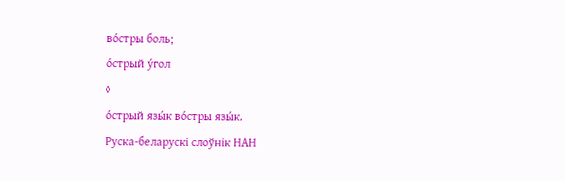во́стры боль;
о́стрый у́гол
◊
о́стрый язы́к во́стры язы́к.
Руска-беларускі слоўнік НАН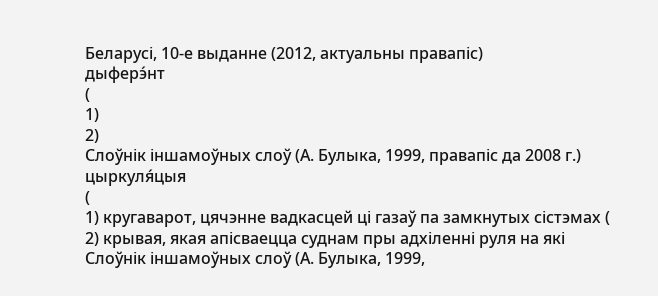Беларусі, 10-е выданне (2012, актуальны правапіс)
дыферэ́нт
(
1)
2)
Слоўнік іншамоўных слоў (А. Булыка, 1999, правапіс да 2008 г.)
цыркуля́цыя
(
1) кругаварот, цячэнне вадкасцей ці газаў па замкнутых сістэмах (
2) крывая, якая апісваецца суднам пры адхіленні руля на які
Слоўнік іншамоўных слоў (А. Булыка, 1999,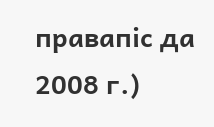правапіс да 2008 г.)